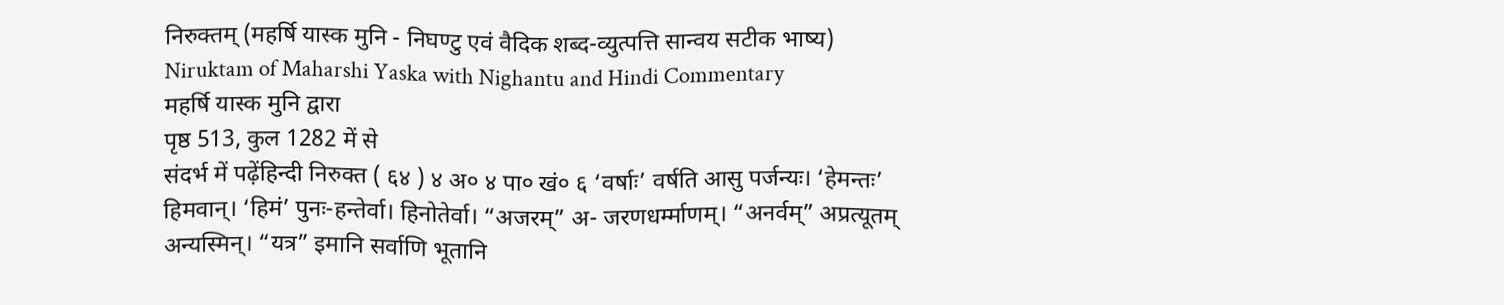निरुक्तम् (महर्षि यास्क मुनि - निघण्टु एवं वैदिक शब्द-व्युत्पत्ति सान्वय सटीक भाष्य)
Niruktam of Maharshi Yaska with Nighantu and Hindi Commentary
महर्षि यास्क मुनि द्वारा
पृष्ठ 513, कुल 1282 में से
संदर्भ में पढ़ेंहिन्दी निरुक्त ( ६४ ) ४ अ० ४ पा० खं० ६ ‘वर्षाः’ वर्षति आसु पर्जन्यः। ‘हेमन्तः’ हिमवान्। ‘हिमं’ पुनः-हन्तेर्वा। हिनोतेर्वा। “अजरम्” अ- जरणधर्म्माणम्। “अनर्वम्” अप्रत्यूतम् अन्यस्मिन्। “यत्र” इमानि सर्वाणि भूतानि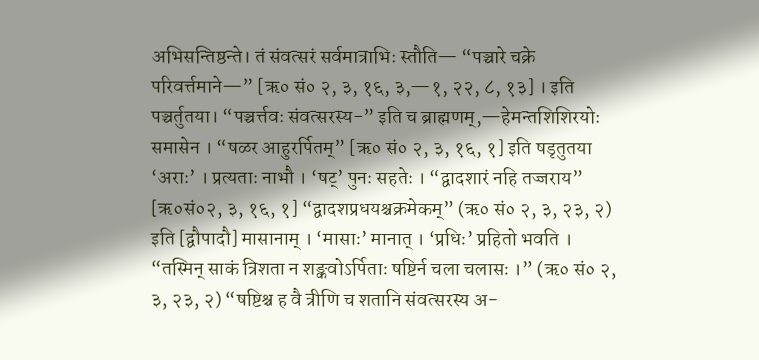अभिसन्तिष्ठन्ते। तं संवत्सरं सर्वमात्राभिः स्तौति— “पञ्चारे चक्रे परिवर्त्तमाने—” [ऋ० सं० २, ३, १६, ३,—१, २२, ८, १३] । इति पञ्चर्तुतया। “पञ्चर्त्तवः संवत्सरस्य-” इति च ब्राह्मणम्,—हेमन्तशिशिरयोः समासेन । “षळर आहुरर्पितम्” [ऋ० सं० २, ३, १६, १] इति षडृतुतया ‘अराः’ । प्रत्यताः नाभौ । ‘षट्’ पुनः सहतेः । “द्वादशारं नहि तज्जराय” [ऋ०सं०२, ३, १६, १] “द्वादशप्रधयश्चक्रमेकम्” (ऋ० सं० २, ३, २३, २) इति [द्वौपादौ] मासानाम् । ‘मासाः’ मानात् । ‘प्रधिः’ प्रहितो भवति । “तस्मिन् साकं त्रिशता न शङ्कवोऽर्पिताः षष्टिर्न चला चलासः ।” (ऋ० सं० २, ३, २३, २) “षष्टिश्च ह वै त्रीणि च शतानि संवत्सरस्य अ-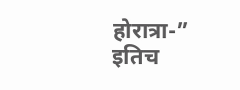होरात्रा-” इतिच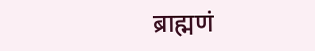ब्राह्मणं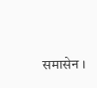समासेन ।